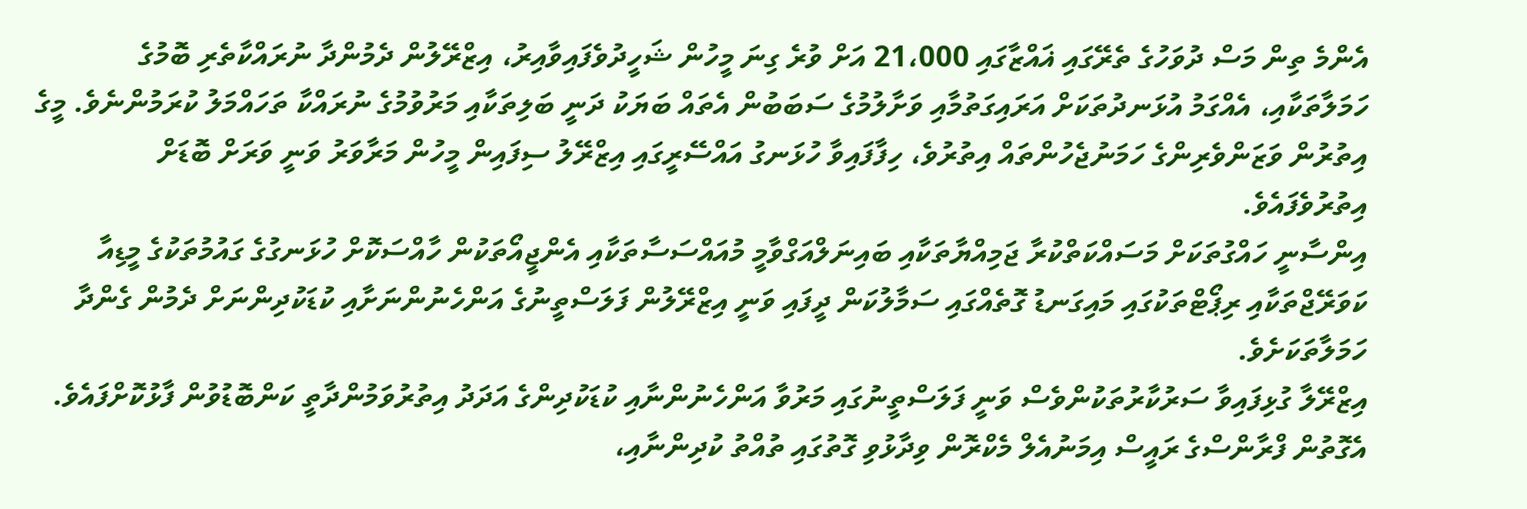އެންމެ ތިން މަސް ދުވަހުގެ ތެރޭގައި ޣައްޒާގައި 21،000 އަށް ވުރެ ގިނަ މީހުން ޝަހީދުވެފައިވާއިރު، އިޒްރޭލުން ދެމުންދާ ނުރައްކާތެރި ބޮމުގެ ހަމަލާތަކާއި، އެއްގަމު އުޅަނދުތަކަށް އަރައިގަތުމާއި ވަށާލުމުގެ ސަބަބުން އެތައް ބަޔަކު ދަނީ ބަލިތަކާއި މަރުވުމުގެ ނުރައްކާ ތަހައްމަލު ކުރަމުންނެވެ. މީގެ އިތުރުން ވަޒަންވެރިންގެ ހަމަނުޖެހުންތައް އިތުރުވެ، ހިފާފައިވާ ހުޅަނގު އައްސޭރީގައި އިޒްރޭލު ސިފައިން މީހުން މަރާވަރު ވަނީ ވަރަށް ބޮޑަށް އިތުރުވެފައެވެ.
އިންސާނީ ހައްގުތަކަށް މަސައްކަތްކުރާ ޖަމިއްޔާތަކާއި ބައިނަލްއަގްވާމީ މުއައްސަސާތަކާއި އެންޖީއޯތަކުން ހާއްސަކޮށް ހުޅަނގުގެ ގައުމުތަކުގެ މީޑިއާ ކަވަރޭޖްތަކާއި ރިޕޯޓްތަކުގައި މައިގަނޑު ގޮތެއްގައި ސަމާލުކަން ދީފައި ވަނީ އިޒްރޭލުން ފަލަސްތީނުގެ އަންހެނުންނަށާއި ކުޑަކުދިންނަށް ދެމުން ގެންދާ ހަމަލާތަކަށެވެ.
އިޒްރޭލާ ގުޅިފައިވާ ސަރުކާރުތަކުންވެސް ވަނީ ފަލަސްތީނުގައި މަރުވާ އަންހެނުންނާއި ކުޑަކުދިންގެ އަދަދު އިތުރުވަމުންދާތީ ކަންބޮޑުވުން ފާޅުކޮށްފައެވެ. އެގޮތުން ފްރާންސްގެ ރައީސް އިމަނުއެލް މެކްރޮން ވިދާޅުވި ގޮތުގައި ތުއްތު ކުދިންނާއި،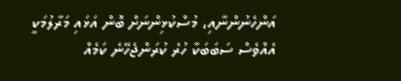އަންހެނުންނާއި، މުސްކުޅިންނަށް ބޮން އަޅައި މަރާލުމަކީ އެއްވެސް ސަބަބަކާ ހުރެ ކުރަންޖެހޭނެ ކަމެއް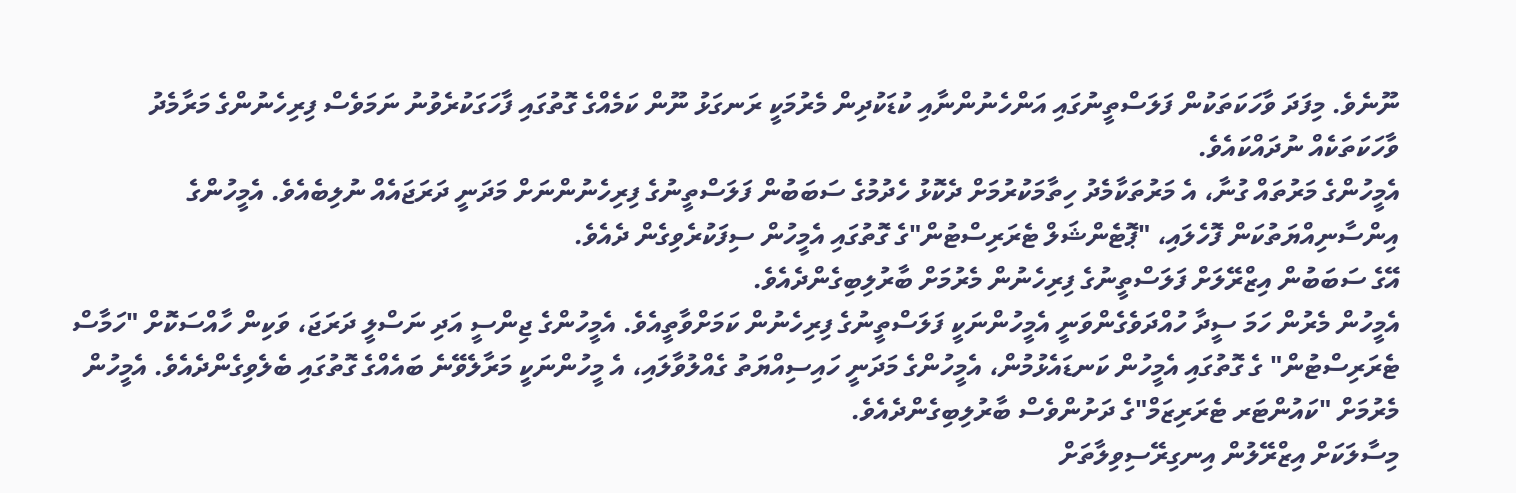ނޫނެވެ. މިފަދަ ވާހަކަތަކުން ފަލަސްތީނުގައި އަންހެނުންނާއި ކުޑަކުދިން މެރުމަކީ ރަނގަޅު ނޫން ކަމެއްގެ ގޮތުގައި ފާހަގަކުރެވުނު ނަމަވެސް ފިރިހެނުންގެ މަރާމެދު ވާހަކަތަކެއް ނުދައްކައެވެ.
އެމީހުންގެ މަރުތައް ގުނާ، އެ މަރުތަކާމެދު ހިތާމަކުރުމަށް ދެކޮޅު ހެދުމުގެ ސަބަބުން ފަލަސްތީނުގެ ފިރިހެނުންނަށް މަދަނީ ދަރަޖައެއް ނުލިބެއެވެ. އެމީހުންގެ އިންސާނިއްޔަތުކަން ފޮހެލައި، "ޕޮޓެންޝަލް ޓެރަރިސްޓުން"ގެ ގޮތުގައި އެމީހުން ސިފަކުރެވިގެން ދެއެވެ.
އޭގެ ސަބަބުން އިޒްރޭލަށް ފަލަސްތީނުގެ ފިރިހެނުން މެރުމަށް ބާރުލިބިގެންދެއެވެ.
އެމީހުން މެރުން ހަމަ ސީދާ ހުއްދަވެގެންވަނީ އެމީހުންނަކީ ފަލަސްތީނުގެ ފިރިހެނުން ކަމަށްވާތީއެވެ. އެމީހުންގެ ޖިންސީ އަދި ނަސްލީ ދަރަޖަ، ވަކިން ހާއްސަކޮށް "ހަމާސް ޓެރަރިސްޓުން" ގެ ގޮތުގައި އެމީހުން ކަނޑައެޅުމުން، އެމީހުންގެ މަދަނީ ހައިސިއްޔަތު ގެއްލުވާލައި، އެ މީހުންނަކީ މަރާލެވޭނެ ބައެއްގެ ގޮތުގައި ބެލެވިގެންދެއެވެ. އެމީހުން މެރުމަށް "ކައުންޓަރ ޓެރަރިޒަމް"ގެ ދަށުންވެސް ބާރުލިބިގެންދެއެވެ.
މިސާލަކަށް އިޒްރޭލުން އިނގިރޭސިވިލާތަށް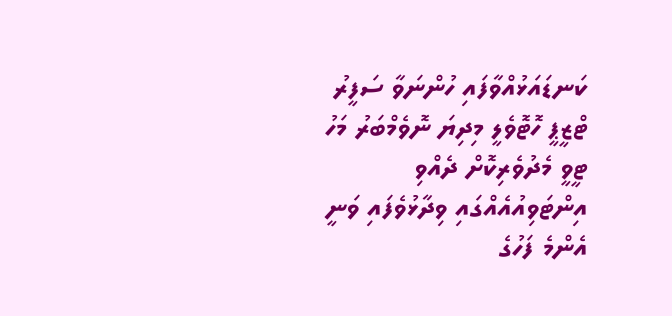ކަނޑައަޅުއްވާފައި ހުންނަވާ ސަފީރު ޓްޒީޕީ ހޮޓޮވެލީ މިދިޔަ ނޮވެމްބަރު މަހު ޓީވީ މެދުވެރިކޮށް ދެއްވި އިންޓަވިއުއެއްގައި ވިދާޅުވެފައި ވަނީ އެންމެ ފަހުގެ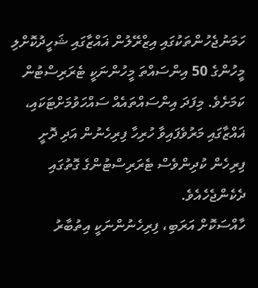ހަމަނުޖެހުންތަކުގައި އިޒްރޭލުން ޣައްޒާގައި ޝަހީދުކޮށްލި މީހުންގެ 50 އިންސައްތަ މީހުންނަކީ ޓެރަރިސްޓުން ކަމަށެވެ. މިފަދަ އިންސައްތައެއް ސައްހަވުމަށްޓަކައި، ޣައްޒާގައި މަރުވެފައިވާ ހުރިހާ ފިރިހެނުން އަދި ދޮށީ ފިރިހެން ކުދިންވެސް ޓެރަރިސްޓުންގެ ގޮތުގައި ދެކެންޖެހެއެވެ.
ހާއްސަކޮށް އަރަބި، ފިރިހެނުންނަކީ އިތުބާރު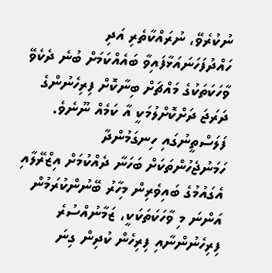ނުކުރެވޭ، ނުރައްކާތެރި އަދި ހައްދުފަހަނައަޅާފައިވާ ބައެއްކަމަށް ބުނެ ދެކެވޭ ވާހަކަތަކުގެ މައްޗަށް ބިނާކޮށް ފިރިހެނުންގެ ދަރަޖަ ދަށްކޮށްލުމަކީ އާ ކަމެއް ނޫނެވެ. ފަލަސްތީނުގައި ހިނގަމުންދާ ހަމަނުޖެހުންތަކަށް ބަހަނާ ދެއްކުމަށް އިޒްރޭލާއި އެގައުމުގެ ބައިވެރިން މިހާރު ބޭނުންކުރަމުން އަންނަ މި ވާހަކަތަކަކީ، ޒަމާނުއްސުރެ ފިރިހެނުންނާއި ފިރިހެން ކުދިން ގިނަ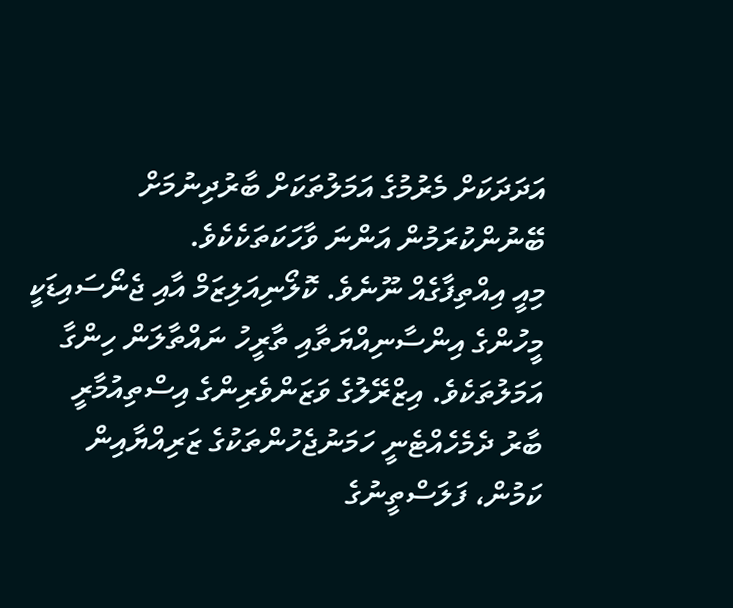އަދަދަކަށް މެރުމުގެ އަމަލުތަކަށް ބާރުދިނުމަށް ބޭނުންކުރަމުން އަންނަ ވާހަކަތަކެކެވެ.
މިއީ އިއްތިފާގެއް ނޫނެވެ. ކޮލޯނިއަލިޒަމް އާއި ޖެނޯސައިޑަކީ މީހުންގެ އިންސާނިއްޔަތާއި ތާރީހު ނައްތާލަން ހިންގާ އަމަލުތަކެވެ. އިޒްރޭލުގެ ވަޒަންވެރިންގެ އިސްތިއުމާރީ ބާރު ދެމެހެއްޓެނީ ހަމަނުޖެހުންތަކުގެ ޒަރިއްޔާއިން ކަމުން، ފަލަސްތީނުގެ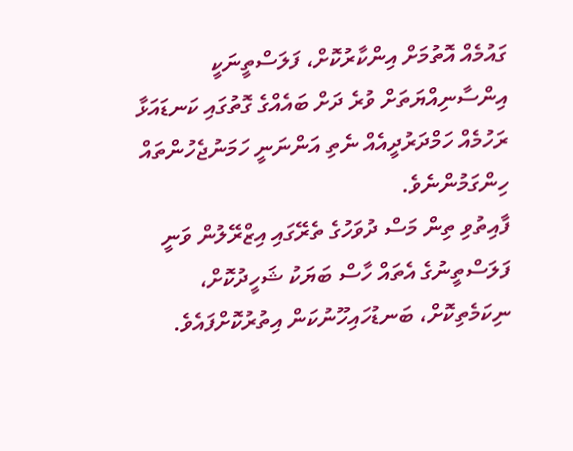ގައުމެއް އޮތުމަށް އިންކާރުކޮށް، ފަލަސްތީނަކީ އިންސާނިއްޔަތަށް ވުރެ ދަށް ބައެއްގެ ގޮތުގައި ކަނޑައަޅާ ރަހުމެއް ހަމްދަރުދީއެއް ނެތި އަންނަނީ ހަމަނުޖެހުންތައް ހިންގަމުންނެވެ.
ފާއިތުވި ތިން މަސް ދުވަހުގެ ތެރޭގައި އިޒްރޭލުން ވަނީ ފަލަސްތީނުގެ އެތައް ހާސް ބަޔަކު ޝަހީދުކޮށް، ނިކަމެތިކޮށް، ބަނޑުހައިހޫނުކަން އިތުރުކޮށްފައެވެ.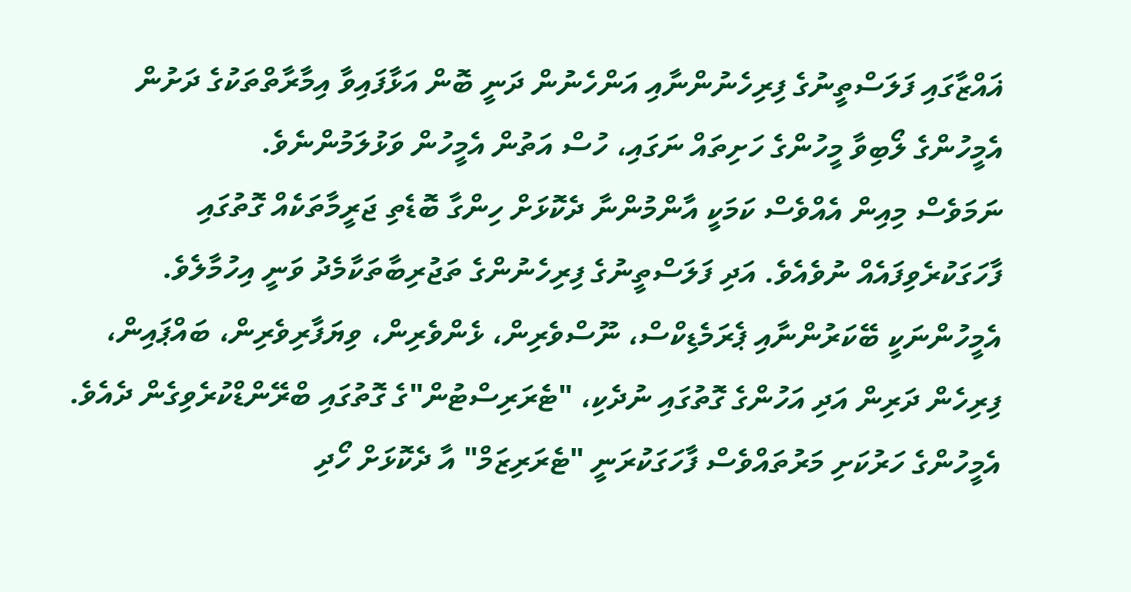ޣައްޒާގައި ފަލަސްތީނުގެ ފިރިހެނުންނާއި އަންހެނުން ދަނީ ބޮން އަޅާފައިވާ އިމާރާތްތަކުގެ ދަށުން އެމީހުންގެ ލޯބިވާ މީހުންގެ ހަށިތައް ނަގައި، ހުސް އަތުން އެމީހުން ވަޅުލަމުންނެވެ.
ނަމަވެސް މިއިން އެއްވެސް ކަމަކީ އާންމުންނާ ދެކޮޅަށް ހިންގާ ބޮޑެތި ޖަރީމާތަކެއް ގޮތުގައި ފާހަގަކުރެވިފައެއް ނުވެއެވެ. އަދި ފަލަސްތީނުގެ ފިރިހެނުންގެ ތަޖުރިބާތަކާމެދު ވަނީ އިހުމާލެވެ. އެމީހުންނަކީ ބޭކަރުންނާއި ޕެރަމެޑިކްސް، ނޫސްވެރިން، ޅެންވެރިން، ވިޔަފާރިވެރިން، ބައްޕައިން، ފިރިހެން ދަރިން އަދި އަހުންގެ ގޮތުގައި ނުދެކި، "ޓެރަރިސްޓުން"ގެ ގޮތުގައި ބްރޭންޑްކުރެވިގެން ދެއެވެ. އެމީހުންގެ ހަރުކަށި މަރުތައްވެސް ފާހަގަކުރަނީ "ޓެރަރިޒަމް" އާ ދެކޮޅަށް ހޯދި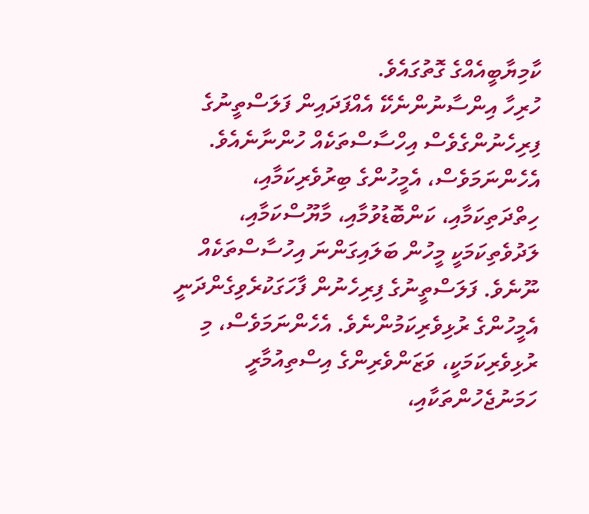ކާމިޔާބީއެއްގެ ގޮތުގައެވެ.
ހުރިހާ އިންސާނުންނެކޭ އެއްފަދައިން ފަލަސްތީނުގެ ފިރިހެނުންގެވެސް އިހްސާސްތަކެއް ހުންނާނެއެވެ. އެހެންނަމަވެސް، އެމީހުންގެ ބިރުވެރިކަމާއި، ހިތްދަތިކަމާއި، ކަންބޮޑުވުމާއި، މާޔޫސްކަމާއި، ލަދުވެތިކަމަކީ މީހުން ބަލައިގަންނަ އިހުސާސްތަކެއް ނޫނެވެ. ފަލަސްތީނުގެ ފިރިހެނުން ފާހަގަކުރެވިގެންދަނީ އެމީހުންގެ ރުޅިވެރިކަމުންނެވެ. އެހެންނަމަވެސް، މި ރުޅިވެރިކަމަކީ، ވަޒަންވެރިންގެ އިސްތިއުމާރީ ހަމަނުޖެހުންތަކާއި،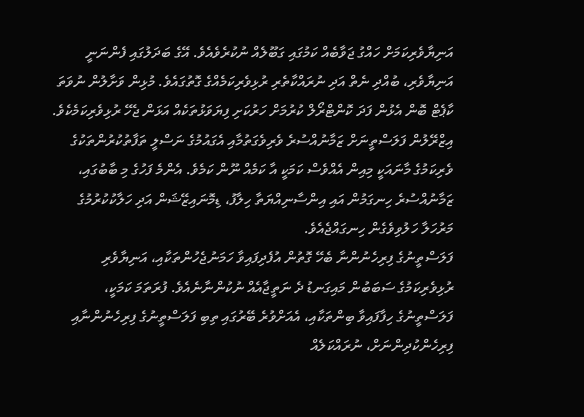އަނިޔާވެރިކަމަށް ހައްގު ޖަވާބެއް ކަމުގައި ގަބޫލެއް ނުކުރެވެއެވެ. އޭގެ ބަދަލުގައި ފެންނަނީ އަނިޔާވެރި، ބުއްދި ނެތް އަދި ނުރައްކާތެރި ރުޅިވެރިކަމެއްގެ ގޮތުގައެވެ. މުޅިން ވަށާލުން ނުވަތަ ކާޕެޓް ބޮން އެޅުން ފަދަ ކޮންޓްރޯލް ކުރުމަށް ހަރުކަށި ފިޔަވަޅުތަކެއް އަޅަން ޖެހޭ ރުޅިވެރިކަމެކެވެ.
އިޒްރޭލުން ފަލަސްތީނަށް ޒަމާނުއްސުރެ ވެރިވެގަތުމާއި އެގައުމުގެ ނަސްލީ ތަފާތުކުރުންތަކުގެ ވެރިކަމުގެ މާނައަކީ މިއިން އެއްވެސް ކަމަކީ އާ ކަމެއް ނޫން ކަމެވެ. އެންމެ ފަހުގެ މި ބާބުގައި، ޒަމާނުއްސުރެ ހިނގަމުން އައި އިންސާނިއްޔަތާ ހިލާފު، ޑިމޮނައިޒޭޝަން އަދި ހަލާކުކުރުމުގެ މަރުހަލާ ހަލުވިވެގެން ހިނގައްޖެއެވެ.
ފަލަސްތީނުގެ ފިރިހެނުންނާ ބެހޭ ގޮތުން އުފެދިފައިވާ ހަމަނުޖެހުންތަކާއި، އަނިޔާވެރި ރުޅިވެރިކަމުގެ ސަބަބުން މައިގަނޑު ދެ ނަތީޖާއެއް ނުކުންނާނެއެވެ. ފުރަތަމަ ކަމަކީ، ފަލަސްތީނުގެ ހިފާފައިވާ ބިންތަކާއި، އެއަށްވުރެ ބޭރުގައި ތިބި ފަލަސްތީނުގެ ފިރިހެނުންނާއި ފިރިހެންކުދިންނަށް، ނުރައްކަލެއް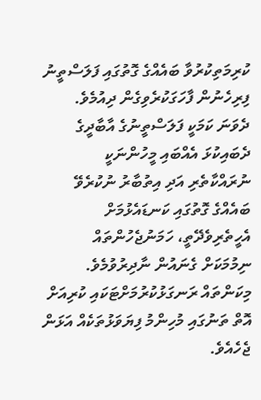ކުރިމަތިކުރުވާ ބައެއްގެ ގޮތުގައި ފަލަސްތީނު ފިރިހެނުން ފާހަގަކުރެވިގެން ދިއުމެވެ. ދެވަނަ ކަމަކީ ފަލަސްތީނުގެ އާބާދީގެ ދެބައިކުޅަ އެއްބައި މީހުންނަކީ ނުރައްކާތެރި އަދި އިތުބާރު ނުކުރެވޭ ބައެއްގެ ގޮތުގައި ކަނޑައެޅުމަށް އެހީތެރިވެދޭތީ، ހަމަނުޖެހުންތައް ނިމުމަކަށް ގެނައުން ނާދިރުވުމެވެ.
މިކަންތައް ރަނގަޅުކުރުމަށްޓަކައި ކުރިއަށް އޮތް ތަނުގައި މުހިންމު ފިޔަވަޅުތަކެއް އަޅަން ޖެހެއެވެ.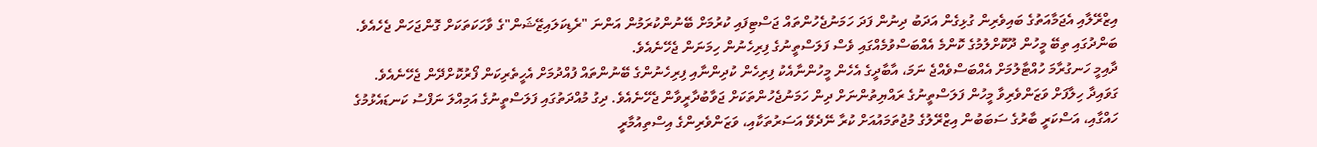އިޒްރޭލާއި އެޖަމާއަތުގެ ބައިވެރިން ގުޅިގެން އަދަބު ދިނުން ފަދަ ހަމަނުޖެހުންތައް ޖަސްޓިފައި ކުރުމަށް ބޭނުންކުރަމުން އަންނަ "ރެޑިކަލައިޒޭޝަން"ގެ ވާހަކަތަކަށް ގޮންޖަހަން ޖެހެއެވެ. ބަންދުގައި ތިބޭ މީހުން ދޫކޮށްލުމުގެ ކޮންމެ އެއްބަސްވުމެއްގައި ވެސް ފަލަސްތީނުގެ ފިރިހެނުން ހިމަނަން ޖެހޭނެއެވެ.
ދާއިމީ ހަނގުރާމަ ހުއްޓާލުމަށް އެއްބަސްވެއްޖެ ނަމަ، އާބާދީގެ އެހެން މީހުންނާއެކު ފިރިހެން ކުދިންނާއި ފިރިހެނުންގެ ބޭނުންތައް ފުއްދުމަށް އެހީތެރިކަން ފޯރުކޮށްދޭން ޖެހޭނެއެވެ. ގަވައިދާ ހިލާފަށް ވަޒަންވެރިވާ މީހުން ފަލަސްތީނުގެ ރައްޔިތުންނަށް ދިން ހަމަނުޖެހުންތަކަށް ޖަވާބުދާރީވާން ޖެހޭނެއެވެ. ދިގު މުއްދަތުގައި ފަލަސްތީނުގެ އަމިއްލަ ނަފްސު ކަނޑައެޅުމުގެ ހައްގާއި، އަސްކަރީ ބާރުގެ ސަބަބުން އިޒްރޭލުގެ މުޖުތަމައުއަށް ކުރާ ނޭދެވޭ އަސަރުތަކާއި، ވަޒަންވެރިންގެ އިސްތިއުމާރީ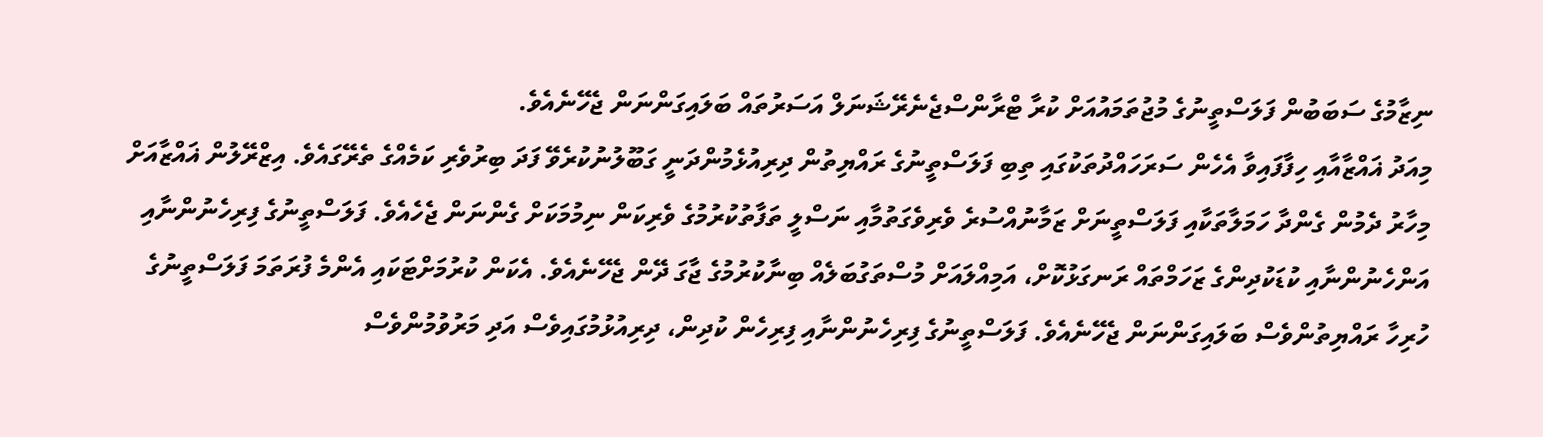ނިޒާމުގެ ސަބަބުން ފަލަސްތީނުގެ މުޖުތަމައުއަށް ކުރާ ޓްރާންސްޖެނެރޭޝަނަލް އަސަރުތައް ބަލައިގަންނަން ޖެހޭނެއެވެ.
މިއަދު ޣައްޒާއާއި ހިފާފައިވާ އެހެން ސަރަހައްދުތަކުގައި ތިބި ފަލަސްތީނުގެ ރައްޔިތުން ދިރިއުޅެމުންދަނީ ގަބޫލުނުކުރެވޭ ފަދަ ބިރުވެރި ކަމެއްގެ ތެރޭގައެވެ. އިޒްރޭލުން ޣައްޒާއަށް މިހާރު ދެމުން ގެންދާ ހަމަލާތަކާއި ފަލަސްތީނަށް ޒަމާނުއްސުރެ ވެރިވެގަތުމާއި ނަސްލީ ތަފާތުކުރުމުގެ ވެރިކަން ނިމުމަކަށް ގެންނަން ޖެހެއެވެ. ފަލަސްތީނުގެ ފިރިހެނުންނާއި އަންހެނުންނާއި ކުޑަކުދިންގެ ޒަހަމްތައް ރަނގަޅުކޮށް، އަމިއްލައަށް މުސްތަގުބަލެއް ބިނާކުރުމުގެ ޖާގަ ދޭން ޖެހޭނެއެވެ. އެކަން ކުރުމަށްޓަކައި އެންމެ ފުރަތަމަ ފަލަސްތީނުގެ ހުރިހާ ރައްޔިތުންވެސް ބަލައިގަންނަން ޖެހޭނެއެވެ. ފަލަސްތީނުގެ ފިރިހެނުންނާއި ފިރިހެން ކުދިން، ދިރިއުޅުމުގައިވެސް އަދި މަރުވުމުންވެސް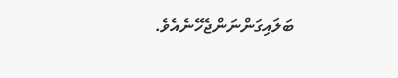ބަލައިގަންނަންޖެހޭނެއެވެ.